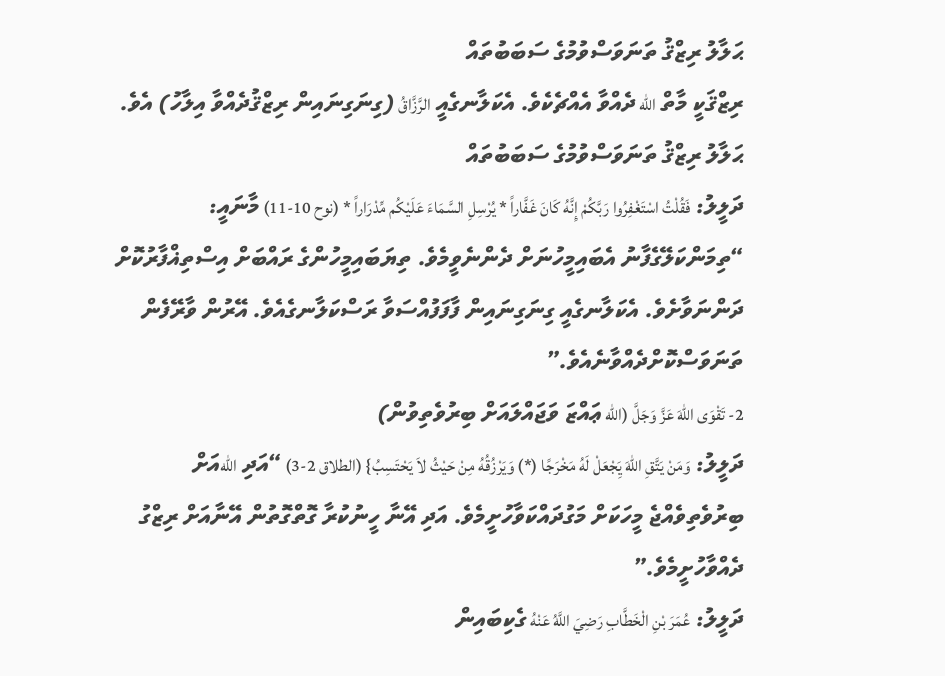ޙަލާލު ރިޒްޤު ތަނަވަސްވުމުގެ ސަބަބުތައް
ރިޒްޤަކީ މާތް الله ދެއްވާ އެއްޗެކެވެ. އެކަލާނގެއީ الرَّزَّاقُ (ގިނަގިނައިން ރިޒްޤުދެއްވާ އިލާހު) އެވެ.
ޙަލާލު ރިޒްޤު ތަނަވަސްވުމުގެ ސަބަބުތައް
ދަލީލު: فَقُلْتُ اسْتَغْفِرُوا رَبَّكُمْ إِنَّهُ كَانَ غَفَّاراً * يُرْسِلِ السَّمَاءَ عَلَيْكُم مِّدْرَاراً * (نوح 10-11) މާނައީ: “ތިމަންކަލޭގެފާނު އެބައިމީހުނަށް ދެންނެވީމެވެ. ތިޔަބައިމީހުންގެ ރައްބަށް އިސްތިޣްފާރުކޮށް ދަންނަވާށެވެ. އެކަލާނގެއީ ގިނަގިނައިން ފާފަފުއްސަވާ ރަސްކަލާނގެއެވެ. އޭރުން ވާރޭފެން ތަނަވަސްކޮށްދެއްވާނެއެވެ.”
2- تَقْوَى اللهَ عَزَّ وَجَلَّ (الله ޢައްޒަ ވަޖައްލައަށް ބިރުވެތިވުން)
ދަލީލު: وَمَنْ يَتَّقِ اللهَ يَِجْعَلْ لَهُ مَخْرَجًا (*) وَيَرْزُقُهُ مِنْ حَيْثُ لاَ يَحْتَسِبُ} (الطلاق 2-3) “އަދި اللهއަށް ބިރުވެތިވެއްޖެ މީހަކަށް މަގުދައްކަވާހުށީމެވެ. އަދި އޭނާ ހީނުކުރާ ގޮތްގޮތުން އޭނާއަށް ރިޒްގު ދެއްވާހުށީމެވެ.”
ދަލީލު: عُمَرَ بْنِ الْخَطَّابِ رَضِيَ اللَّهُ عَنْهُ ގެކިބައިން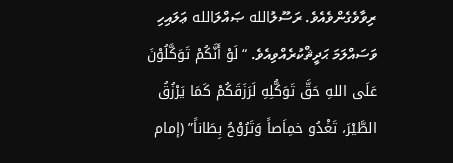ރިވާވެގެންވެއެވެ. ރަސޫލުالله ޞައްލަالله ޢަލައިހި ވަސައްލަމަ ޙަދީޘްކުރެއްވިއެވެ. “لَوْ أَنَّكُمْ تَوَكَّلُوْنَ عَلَى اللهِ حَقَّ تَوَكُّلِهِ لَرَزَقَكُمْ كَمَا يَرْزُقُ الطَّيْرَ، تَغْدُو خمِاَصاً وَتَرُوْحُ بِطَاناً” (إمام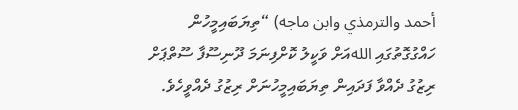أحمد والترمذي وابن ماجه) “ތިޔަބައިމީހުން ހައްގުގޮތުގައި اللهއަށް ވަކީލު ކޮށްފިނަމަ ދޫނިސޫފާ ސޫތްޕަށް ރިޒުގު ދެއްވާ ފަދައިން ތިޔަބައިމީހުނަށް ރިޒުގު ދެއްވީހެވެ.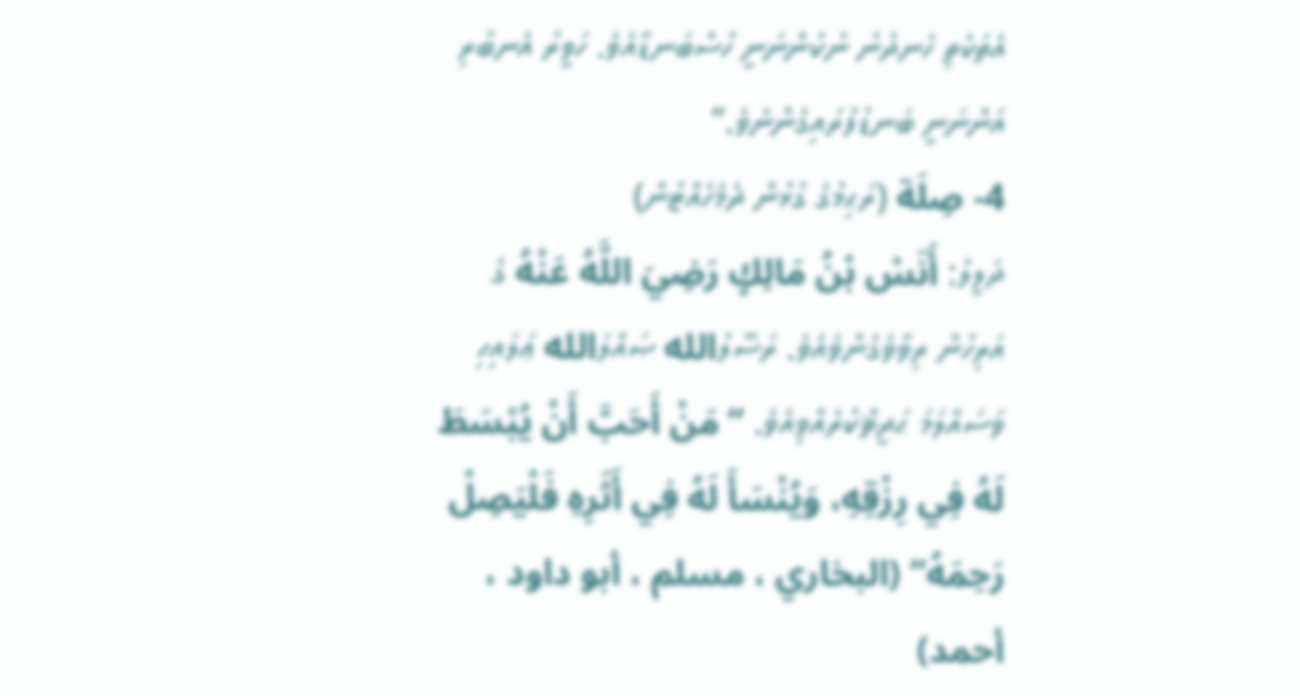އެތަކެތި ހެނދުނު ނުކުންނަނީ ހުސްބަނޑާއެވެ. ހަވީރު އެނބުރި އަންނަނީ ބަނޑުފުރައިގެންނެވެ.”
4- صِلَة (ރަޙިމުގެ ގުޅުން ދެމެހެއްޓުން)
ދަލީލު: أَنَسْ بْنُ مَالِكٍ رَضِيَ اللَّهُ عَنْهُ ގެ އަރިހުން ރިވާވެގެންވެއެވެ. ރަސޫލުالله ޞައްލަالله ޢަލައިހި ވަސައްލަމަ ޙަދީޘްކުރެއްވިއެވެ. “مَنْ أَحَبَّ أَنْ يُبْسَطَ لَهُ فِي رِزْقِهِ، وَيُنْسَأَ لَهُ فِي أَثَرِهِ فَلْيَصِلْ رَحِمَهُ” (البخاري ، مسلم ، أبو داود ، أحمد)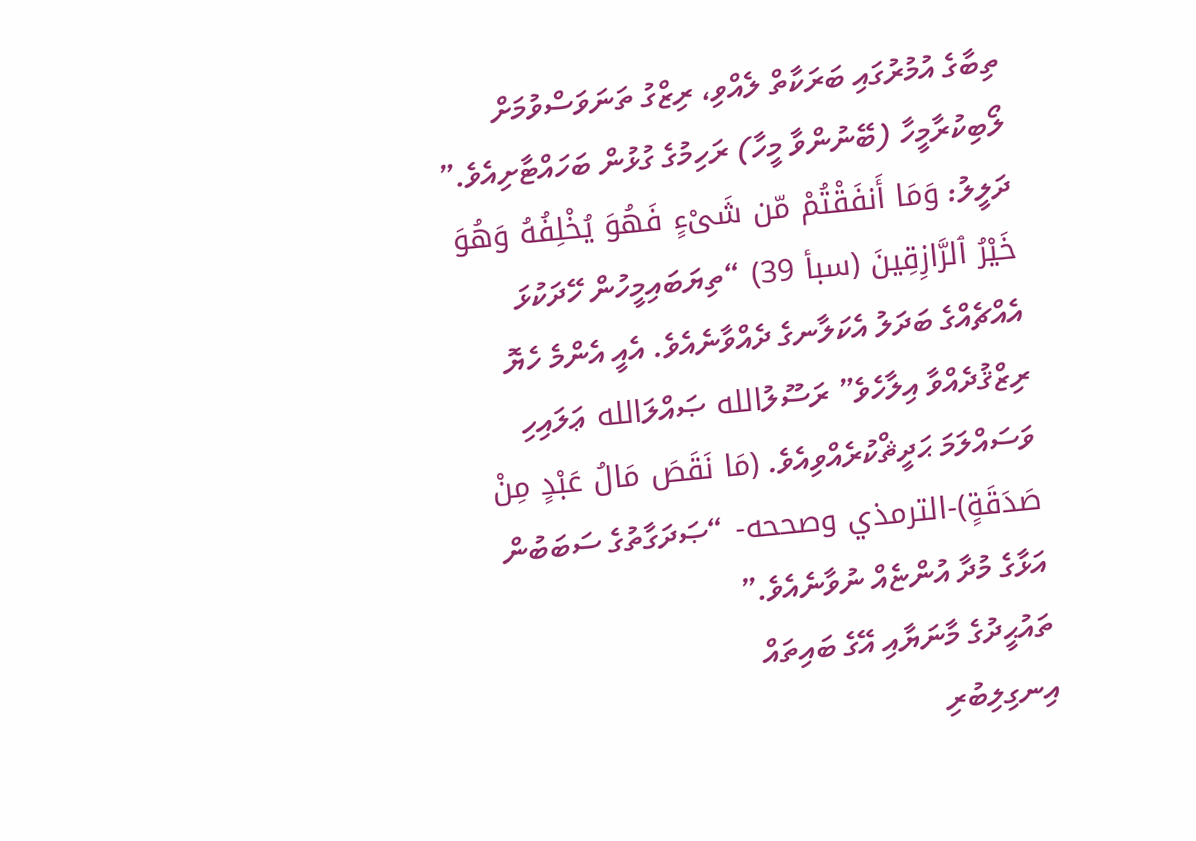ތިބާގެ އުމުރުގައި ބަރަކާތް ލެއްވި، ރިޒްގު ތަނަވަސްވުމަށް ލޯބިކުރާމީހާ (ބޭނުންވާ މީހާ) ރަހިމުގެ ގުޅުން ބަހައްޓާށިއެވެ.”
ދަލީލު: وَمَا أَنفَقْتُمْ مّن شَىْءٍ فَهُوَ يُخْلِفُهُ وَهُوَ خَيْرُ ٱلرَّازِقِينَ (سبأ 39) “ތިޔަބައިމީހުން ހޭދަކުޅަ އެއްޗެއްގެ ބަދަލު އެކަލާނގެ ދެއްވާނެއެވެ. އެއީ އެންމެ ހެޔޮ ރިޒްޤުދެއްވާ އިލާހެވެ” ރަސޫލުالله ޞައްލަالله ޢަލައިހި ވަސައްލަމަ ޙަދީޘްކުރެއްވިއެވެ. (مَا نَقَصَ مَالُ عَبْدٍ مِنْ صَدَقَةٍ)-الترمذي وصححه- “ޞަދަގާތުގެ ސަބަބުން އަޅާގެ މުދާ އުންޏެއް ނުވާނެއެވެ.”
ތައުޙީދުގެ މާނަޔާއި އޭގެ ބައިތައް
އިނގިލިބުރި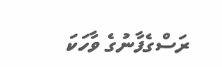ރަސްގެފާނުގެ ވާހަކަ